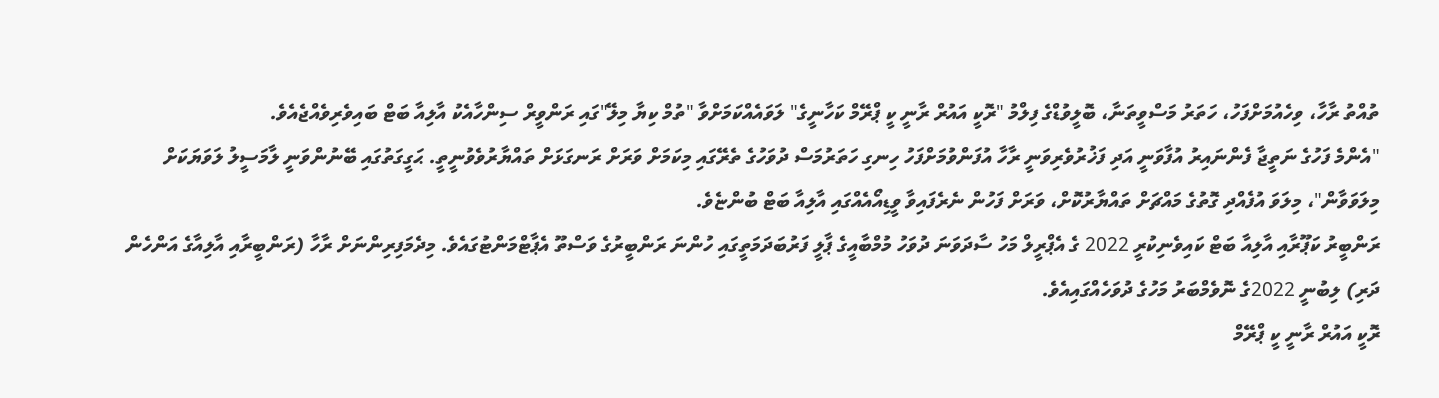ތުއްތު ރާހާ، ވިހެއުމަށްފަހު، ހަތަރު މަސްވީތަނާ، ބޮލީވުޑްގެ ފިލްމު "ރޮކީ އައުރް ރާނީ ކީ ޕްރޭމް ކަހާނީގެ" ލަވައެއްކަމަށްވާ "ތުމް ކިޔާ މިލޭ"ގައި ރަންވީރް ސިންހާއެކު އާލިއާ ބަޓް ބައިވެރިވެއްޖެއެވެ.
"އެންމެ ފަހުގެ ނަތީޖާ ފެންނައިރު އުފާވަނީ އަދި ފަޚުރުވެރިވަނީ ރާހާ އުފަންވުމަށްފަހު ހިނގި ހަތަރުމަސް ދުވަހުގެ ތެރޭގައި މިކަމަށް ވަރަށް ރަނގަޅަށް ތައްޔާރުވެވުނީތީ. ޙަގީގަތުގައި ބޭނުންވަނީ ލާމަސީލު ލަވަޔަކަށް މިލަވަވާން"، މިލަވަ އުފެއްދި ގޮތުގެ މައްޗަށް ތައްޔާރުކޮށް، ވަރަށް ފަހުން ނެރެފައިވާ ވީޑިއޯއެއްގައި އާލިއާ ބަޓް ބުންޏެވެ.
ރަންބީރު ކަޕޫރާއި އާލިއާ ބަޓް ކައިވެނިކުރީ 2022 ގެ އެޕްރީލް މަހު ސާދަވަނަ ދުވަހު މުމްބާއީގެ ޕާލީ ފަރުބަދަމަތީގައި ހުންނަ ރަންބީރުގެ ވަސްތޫ އެޕާޓްމަންޓުގައެވެ. މިދެމަފިރިންނަށް ރާހާ (ރަންބީރާއި އާލިއާގެ އަންހެން ދަރި) ލިބުނީ 2022ގެ ނޮވެމްބަރު މަހުގެ ދުވަހެއްގައިއެވެ.
ރޮކީ އައުރް ރާނީ ކީ ޕްރޭމް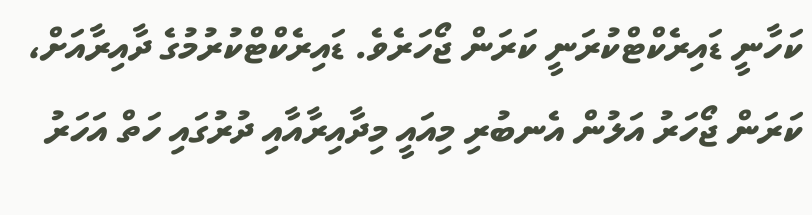ކަހާނީ ޑައިރެކްޓްކުރަނީ ކަރަން ޖޯހަރެވެ. ޑައިރެކްޓްކުރުމުގެ ދާއިރާއަށް، ކަރަން ޖޯހަރު އަލުން އެނބުރި މިއައީ މިދާއިރާއާއި ދުރުގައި ހަތް އަހަރު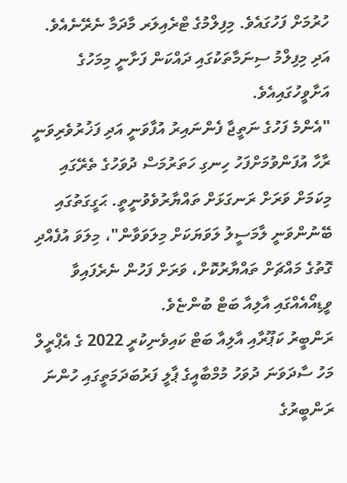ހުރުމަށް ފަހުގައެވެ. މިފިލްމުގެ ޓްރެއިލަރ މާދަމާ ނެރޭނެއެވެ. އަދި މިފިލްމު ސިނަމާތަކުގައި ދައްކަން ފަށާނީ މިމަހުގެ އަށާވީހުގައިއެވެ.
"އެންމެ ފަހުގެ ނަތީޖާ ފެންނައިރު އުފާވަނީ އަދި ފަޚުރުވެރިވަނީ ރާހާ އުފަންވުމަށްފަހު ހިނގި ހަތަރުމަސް ދުވަހުގެ ތެރޭގައި މިކަމަށް ވަރަށް ރަނގަޅަށް ތައްޔާރުވެވުނީތީ. ޙަގީގަތުގައި ބޭނުންވަނީ ލާމަސީލު ލަވަޔަކަށް މިލަވަވާން"، މިލަވަ އުފެއްދި ގޮތުގެ މައްޗަށް ތައްޔާރުކޮށް، ވަރަށް ފަހުން ނެރެފައިވާ ވީޑިއޯއެއްގައި އާލިއާ ބަޓް ބުންޏެވެ.
ރަންބީރު ކަޕޫރާއި އާލިއާ ބަޓް ކައިވެނިކުރީ 2022 ގެ އެޕްރީލް މަހު ސާދަވަނަ ދުވަހު މުމްބާއީގެ ޕާލީ ފަރުބަދަމަތީގައި ހުންނަ ރަންބީރުގެ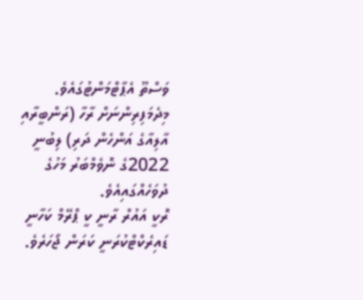ވަސްތޫ އެޕާޓްމަންޓުގައެވެ. މިދެމަފިރިންނަށް ރާހާ (ރަންބީރާއި އާލިއާގެ އަންހެން ދަރި) ލިބުނީ 2022ގެ ނޮވެމްބަރު މަހުގެ ދުވަހެއްގައިއެވެ.
ރޮކީ އައުރް ރާނީ ކީ ޕްރޭމް ކަހާނީ ޑައިރެކްޓްކުރަނީ ކަރަން ޖޯހަރެވެ.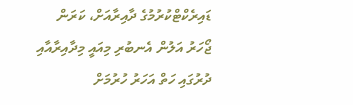ޑައިރެކްޓްކުރުމުގެ ދާއިރާއަށް، ކަރަން ޖޯހަރު އަލުން އެނބުރި މިއައީ މިދާއިރާއާއި ދުރުގައި ހަތް އަހަރު ހުރުމަށް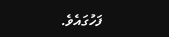ފަހުގައެވެ.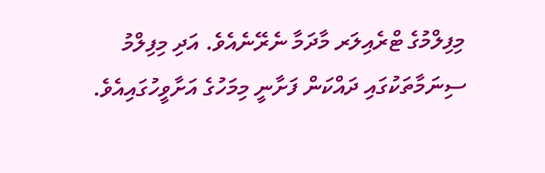މިފިލްމުގެ ޓްރެއިލަރ މާދަމާ ނެރޭނެއެވެ. އަދި މިފިލްމު ސިނަމާތަކުގައި ދައްކަން ފަށާނީ މިމަހުގެ އަށާވީހުގައިއެވެ.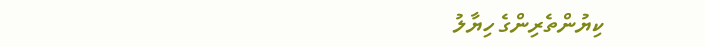ކިޔުންތެރިންގެ ހިޔާލު